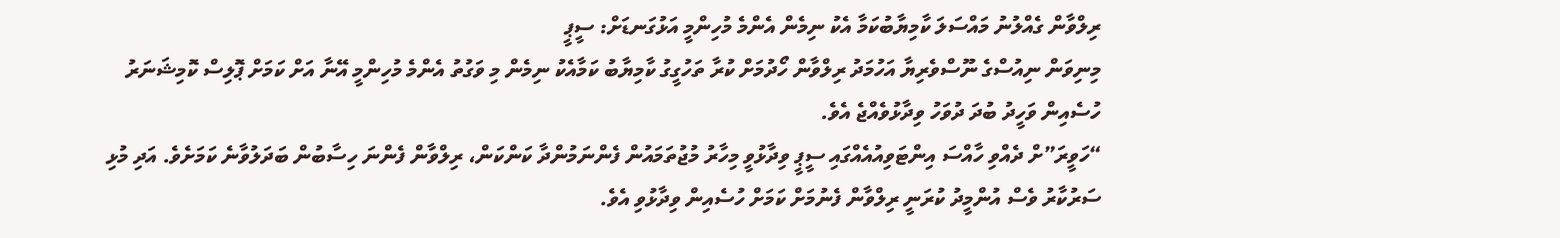ރިލްވާން ގެއްލުނު މައްސަލަ ކާމިޔާބުކަމާ އެކު ނިމެން އެންމެ މުހިންމީ އަޅުގަނޑަށް: ސީޕީ
މިނިވަން ނިއުސްގެ ނޫސްވެރިޔާ އަހުމަދު ރިލްވާން ހޯދުމަށް ކުރާ ތަހުގީގު ކާމިޔާބު ކަމާއެކު ނިމެން މި ވަގުތު އެންމެ މުހިންމީ އޭނާ އަށް ކަމަށް ޕޮލިސް ކޮމިޝަނަރު ހުސެއިން ވަހީދު ބުދަ ދުވަހު ވިދާޅުވެއްޖެ އެވެ.
“ހަވީރަ”ށް ދެއްވި ހާއްސަ އިންޓަވިއުއެއްގައި ސީޕީ ވިދާޅުވީ މިހާރު މުޖުތަމައުން ފެންނަމުންދާ ކަންކަން، ރިލްވާން ފެންނަ ހިސާބުން ބަދަލުވާނެ ކަމަށެވެ. އަދި މުޅި ސަރުކާރު ވެސް އުންމީދު ކުރަނީ ރިލްވާން ފެނުމަށް ކަމަށް ހުސެއިން ވިދާޅުވި އެވެ.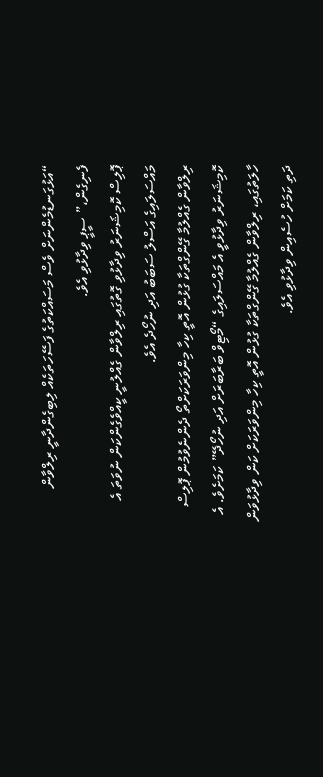“އަޅުގަނޑުމެންނަށް ވެސް މަސައްކަތުގެ ފަސޭހަތަކެއް ލިބިގެންދާނީ ރިލްވާން ފެނިގެން،” ސީޕީ ވިދާޅުވި އެވެ.
ޕޮލިސް ކޮމިޝަނަރު ވިދާޅުވި ގޮތުގައި ރިލްވާން ގެއްލުނީ ކީއްވެގެންކަން ނުވަތަ އެ މައްސަލައިގެ އަސްލު ސަބަބު އަދި ނުހޯދެ އެވެ.
ރިލްވާން ގެއްލުމާ ގޭންގްތަކާ ގުޅުން އޮތީ ކިހާ މިންވަރަކަށްތޯ ދެންނެވުމުން ޕޮލިސް ކޮމިޝަނަރު ވިދާޅުވީ އެ މައްސަލައިގެ “މޯޓިވް ބަރާބަރަށް އަދި ނުހޯދޭ” ކަމަށެވެ. އެ ހާލަތުގައި، ރިލްވާން ގެއްލުމާ ގޭންގްތަކާ ގުޅުން އޮތީ ކިހާ މިންވަރަކަށް ކަން ވިދާޅުވަން ދަތި ކަމަށް ހުސެއިން ވިދާޅުވި އެވެ.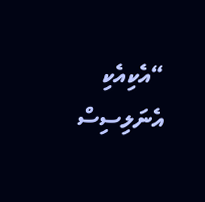“އެކިއެކި އެނަލިސިސް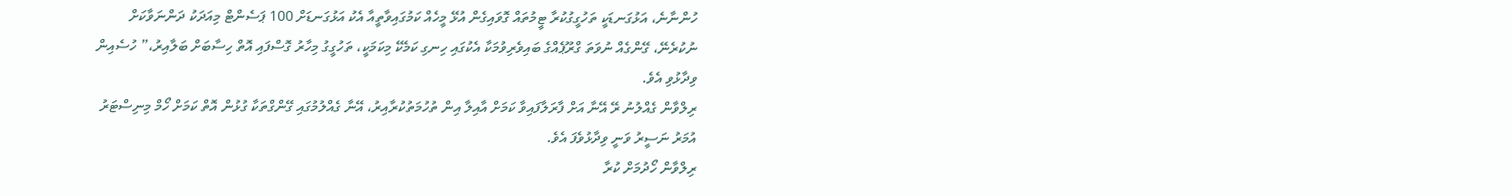ހުންނާނެ، އަޅުގަނޑަކީ ތަހުގީގުކުރާ ޓީމުތައް ގޮވައިގެން އުޅޭ މީހެއް ކަމުގައިވާތީއާ އެކު އަޅުގަނޑަށް 100 ޕަސެންޓް މިއަދަކު ދަންނަވާކަށް ނުކުރެނޭ، ގޭންގެއް ނުވަތަ ގްރޫޕެއްގެ ބައިވެރިވުމަކާ އެކުގައި ހިނގި ކަމެކޭ މިކަމަކީ، ތަހުގީގު މިހާރު ގޮސްފައި އޮތް ހިސާބަށް ބަލާއިރު،” ހުސެއިން ވިދާޅުވި އެވެ.
ރިލްވާން ގެއްލުނު ރޭ އޭނާ އަށް ފާރަލާފައިވާ ކަމަށް އާއިލާ އިން ތުހުމަތުކުރާއިރު، އޭނާ ގެއްލުމުގައި ގޭންގްތަކާ ގުޅުން އޮތް ކަމަށް ހޯމް މިނިސްޓަރު އުމަރު ނަސީރު ވަނީ ވިދާޅުވެފަ އެވެ.
ރިލްވާން ހޯދުމަށް ކުރާ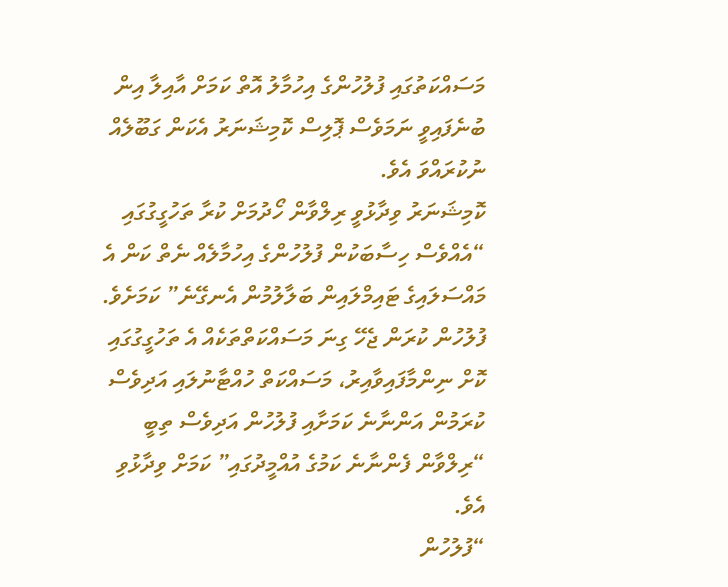މަސައްކަތުގައި ފުލުހުންގެ އިހުމާލު އޮތް ކަމަށް އާއިލާ އިން ބުނެފައިވީ ނަމަވެސް ޕޮލިސް ކޮމިޝަނަރު އެކަން ގަބޫލެއް ނުކުރައްވަ އެވެ.
ކޮމިޝަނަރު ވިދާޅުވީ ރިލްވާން ހޯދުމަށް ކުރާ ތަހުގީގުގައި “އެއްވެސް ހިސާބަކުން ފުލުހުންގެ އިހުމާލެއް ނެތް ކަން އެ މައްސަލައިގެ ޓައިމްލައިން ބަލާލުމުން އެނގޭނެ” ކަމަށެވެ. ފުލުހުން ކުރަން ޖެހޭ ގިނަ މަސައްކަތްތަކެއް އެ ތަހުގީގުގައި ކޮށް ނިންމާފައިވާއިރު، މަސައްކަތް ހުއްޓާނުލައި އަދިވެސް ކުރަމުން އަންނާނެ ކަމަށާއި ފުލުހުން އަދިވެސް ތިބީ “ރިލްވާން ފެންނާނެ ކަމުގެ އުއްމީދުގައި” ކަމަށް ވިދާޅުވި އެވެ.
“ފުލުހުން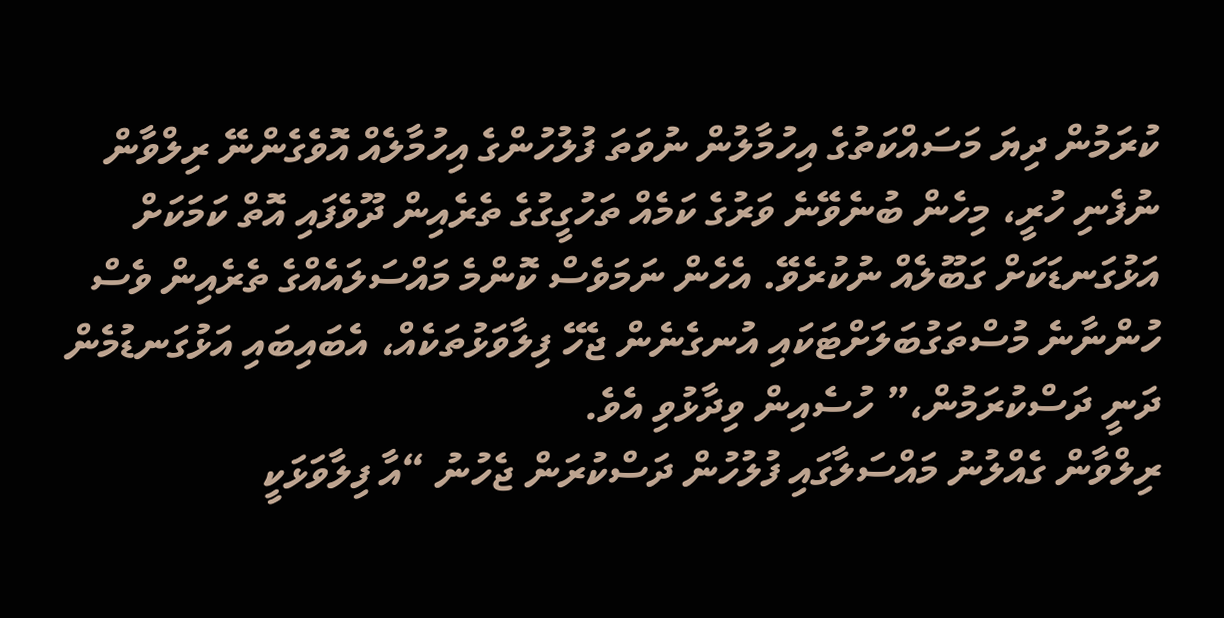ކުރަމުން ދިޔަ މަސައްކަތުގެ އިހުމާލުން ނުވަތަ ފުލުހުންގެ އިހުމާލެއް އޮވެގެންނޭ ރިލްވާން ނުފެނި ހުރީ، މިހެން ބުނެވޭނެ ވަރުގެ ކަމެއް ތަހުގީގުގެ ތެރެއިން ދޫވެފައި އޮތް ކަމަކަށް އަޅުގަނޑަކަށް ގަބޫލެއް ނުކުރެވޭ. އެހެން ނަމަވެސް ކޮންމެ މައްސަލައެއްގެ ތެރެއިން ވެސް ހުންނާނެ މުސްތަގުބަލަށްޓަކައި އުނގެނެން ޖެހޭ ފިލާވަޅުތަކެއް، އެބައިބައި އަޅުގަނޑުމެން ދަނީ ދަސްކުރަމުން،” ހުސެއިން ވިދާޅުވި އެވެ.
ރިލްވާން ގެއްލުނު މައްސަލާގައި ފުލުހުން ދަސްކުރަން ޖެހުނު “އާ ފިލާވަޅަކީ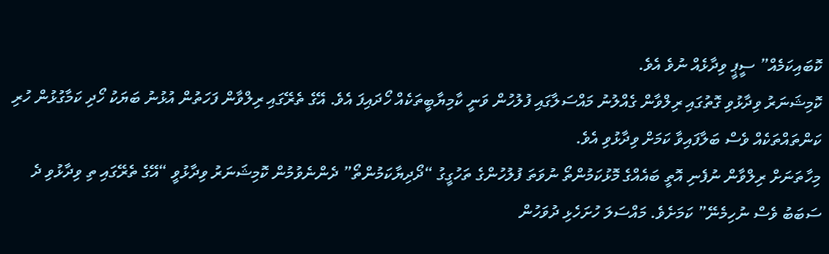ކޮބައިކަމެއް” ސީޕީ ވިދާޅެއް ނުވެ އެވެ.
ކޮމިޝަނަރު ވިދާޅުވި ގޮތުގައި ރިލްވާން ގެއްލުނު މައްސަލާގައި ފުލުހުން ވަނީ ކާމިޔާބީތަކެއް ހޯދައިފަ އެވެ. އޭގެ ތެރޭގައި ރިލްވާން ފަހަތުން އުޅުނު ބަޔަކު ހޯދި ކަމާގުޅުން ހުރި ކަންތައްތަކެއް ވެސް ބަލާފައިވާ ކަމަށް ވިދާޅުވި އެވެ.
މިހާތަނަށް ރިލްވާން ނުފެނި އޮތީ ބައެއްގެ މޮޅުކަމުންތޯ ނުވަތަ ފުލުހުންގެ ތަހުގީގު “ދޯދިޔާކަމުންތޯ” ދެންނެވުމުން ކޮމިޝަނަރު ވިދާޅުވީ “އޭގެ ތެރޭގައި ތި ވިދާޅުވި ދެ ސަބަބު ވެސް ނުހިމެނޭ” ކަމަށެވެ. މައްސަލަ ހުށަހެޅި ދުވަހުން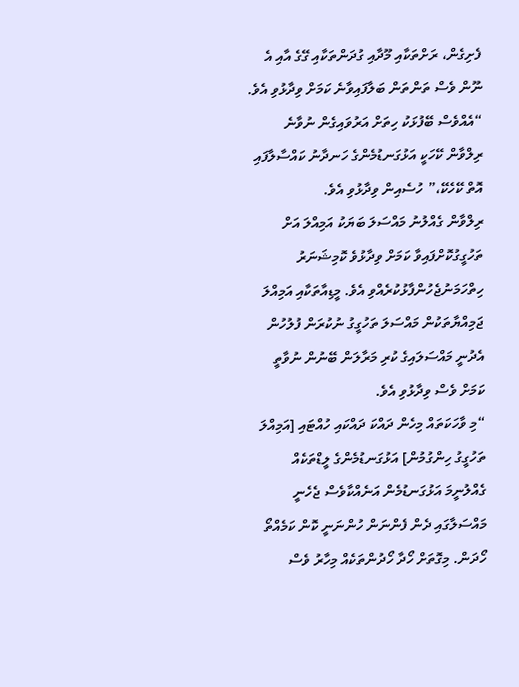ފެށިގެން، ރަށްތަކާއި މޫދާއި ގުދަންތަކާއި ގޭގެ އާއި އެ ނޫން ވެސް ތަންތަން ބަލާފައިވާނެ ކަމަށް ވިދާޅުވި އެވެ.
“އެއްވެސް ބޭފުޅަކު ހިތަށް އަރުވައިގެން ނުވާނެ ރިލްވާން ކޭހަކީ އަޅުގަނޑުމެންގެ ހަނދާނު ކައްސާލާފައި އޮތް ކޭހެކޭ،” ހުސެއިން ވިދާޅުވި އެވެ.
ރިލްވާން ގެއްލުނު މައްސަލަ ބަޔަކު އަމިއްލަ އަށް ތަހުގީގުކޮށްފައިވާ ކަމަށް ވިދާޅުވެ ކޮމިޝަނަރު ހިތްހަމަނުޖެހުންފާޅުކުރެއްވި އެވެ. މީޑިއާތަކާއި އަމިއްލަ ޖަމިއްޔާތަކުން މައްސަލަ ތަހުގީގު ނުކުރަން ފުލުހުން އެދުނީ މައްސަލައިގެ ކުރި މަރާލަން ބޭނުން ނުވާތީ ކަމަށް ވެސް ވިދާޅުވި އެވެ.
“މި ވާހަކަތައް މިހެން ދައްކަ ދައްކައި ހުއްޓައި [އަމިއްލަ ތަހުގީގު ހިންގުމުން] އަޅުގަނޑުމެންގެ ލީޑްތަކެއް ގެއްލުނީމަ އަޅުގަނޑުމެން އަނެއްކާވެސް ޖެހެނީ މައްސަލާގައި ދެން ފެންނަން ހުންނަނީ ކޮން ކަމެއްތޯ ހޯދަން. މިގޮތަށް ހޯދާ ހޯދުންތަކެއް މިހާރު ވެސް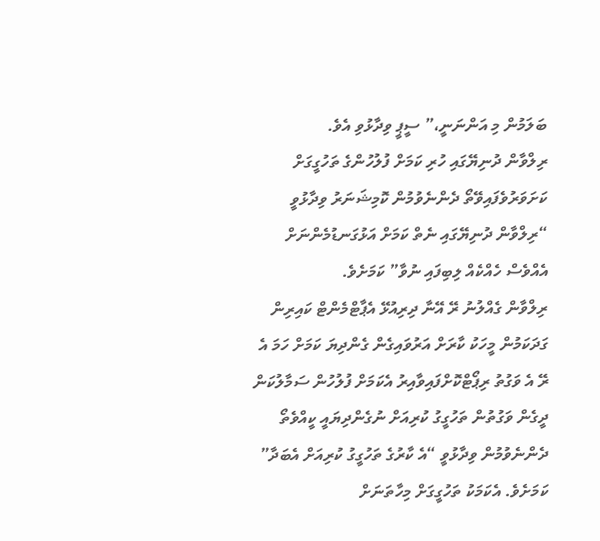ބަލަމުން މި އަންނަނީ،” ސީޕީ ވިދާޅުވި އެވެ.
ރިލްވާން ދުނިޔޭގައި ހުރި ކަމަށް ފުލުހުންގެ ތަހުގީގަށް ކަށަވަރުވެފައިވޭތޯ ދެންނެވުމުން ކޮމިޝަނަރު ވިދާޅުވީ “ރިލްވާން ދުނިޔޭގައި ނެތް ކަމަށް އަޅުގަނޑުމެންނަށް އެއްވެސް ހެއްކެއް ލިބިފައި ނުވާ” ކަމަށެވެ.
ރިލްވާން ގެއްލުނު ރޭ އޭނާ ދިރިއުޅޭ އެޕާޓްމެންޓް ކައިރިން ގަދަކަމުން މީހަކު ކާރަށް އަރުވައިގެން ގެންދިޔަ ކަމަށް ހަމަ އެ ރޭ އެ ވަގުތު ރިޕޯޓްކޮށްފައިވާއިރު އެކަމަށް ފުލުހުން ސަމާލުކަން ދީގެން ވަގުތުން ތަހުގީގު ކުރިއަށް ނުގެންދިޔައީ ކީއްވެތޯ ދެންނެވުމުން ވިދާޅުވީ “އެ ކާރުގެ ތަހުގީގު ކުރިއަށް އެބަދާ” ކަމަށެވެ. އެކަމަކު ތަހުގީގަށް މިހާތަނަށް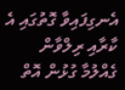އެނގިފައިވާ ގޮތުގައި އެ ކާރާއި ރިލްވާން ގެއްލުމާ ގުޅުން އޮތް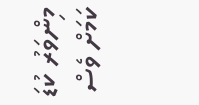މިންވަރު ކުޑަ ކަމަށް ވެސް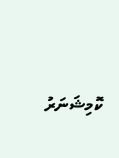ކޮމިޝަނަރު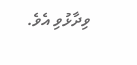ވިދާޅުވި އެވެ.